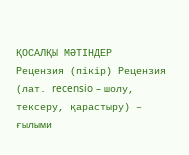ҚОСАЛҚЫ МӘТІНДЕР
Рецензия (пікір) Рецензия (лат. recensio – шолу, тексеру, қарастыру) – ғылыми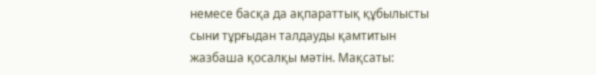немесе басқа да ақпараттық құбылысты сыни тұрғыдан талдауды қамтитын жазбаша қосалқы мәтін. Мақсаты: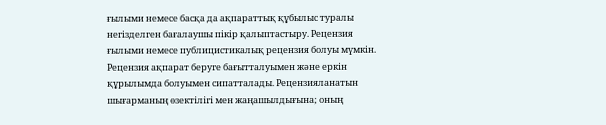ғылыми немесе басқа да ақпараттық құбылыс туралы негізделген бағалаушы пікір қалыптастыру. Рецензия ғылыми немесе публицистикалық рецензия болуы мүмкін. Рецензия ақпарат беруге бағытталуымен және еркін құрылымда болуымен сипатталады. Рецензияланатын шығарманың өзектілігі мен жаңашылдығына; оның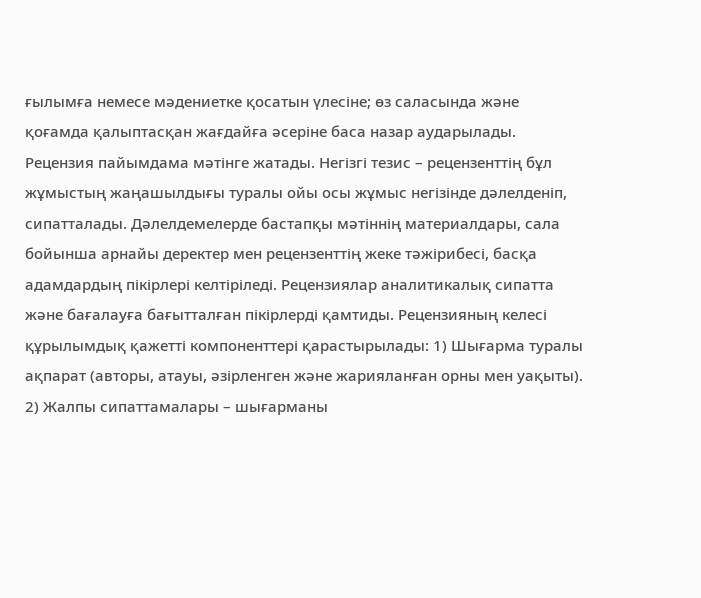ғылымға немесе мәдениетке қосатын үлесіне; өз саласында және қоғамда қалыптасқан жағдайға әсеріне баса назар аударылады. Рецензия пайымдама мәтінге жатады. Негізгі тезис – рецензенттің бұл жұмыстың жаңашылдығы туралы ойы осы жұмыс негізінде дәлелденіп, сипатталады. Дәлелдемелерде бастапқы мәтіннің материалдары, сала бойынша арнайы деректер мен рецензенттің жеке тәжірибесі, басқа адамдардың пікірлері келтіріледі. Рецензиялар аналитикалық сипатта және бағалауға бағытталған пікірлерді қамтиды. Рецензияның келесі құрылымдық қажетті компоненттері қарастырылады: 1) Шығарма туралы ақпарат (авторы, атауы, әзірленген және жарияланған орны мен уақыты). 2) Жалпы сипаттамалары – шығарманы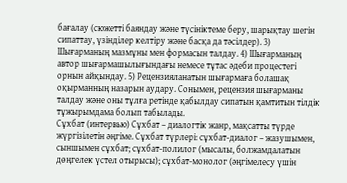бағалау (сюжетті баяндау және түсініктеме беру, шарықтау шегін сипаттау, үзінділер келтіру және басқа да тәсілдер). 3) Шығарманың мазмұны мен формасын талдау. 4) Шығарманың автор шығармашылығындағы немесе тұтас әдеби процестегі орнын айқындау. 5) Рецензияланатын шығармаға болашақ оқырманның назарын аудару. Сонымен, рецензия шығарманы талдау және оны тұлға ретінде қабылдау сипатын қамтитын тілдік тұжырымдама болып табылады.
Сұхбат (интервью) Сұхбат – диалогтік жанр, мақсатты түрде жүргізілетін әңгіме. Сұхбат түрлері: сұхбат-диалог – жазушымен, сыншымен сұхбат; сұхбат-полилог (мысалы, болжамдалатын дөңгелек үстел отырысы); сұхбат-монолог (әңгімелесу үшін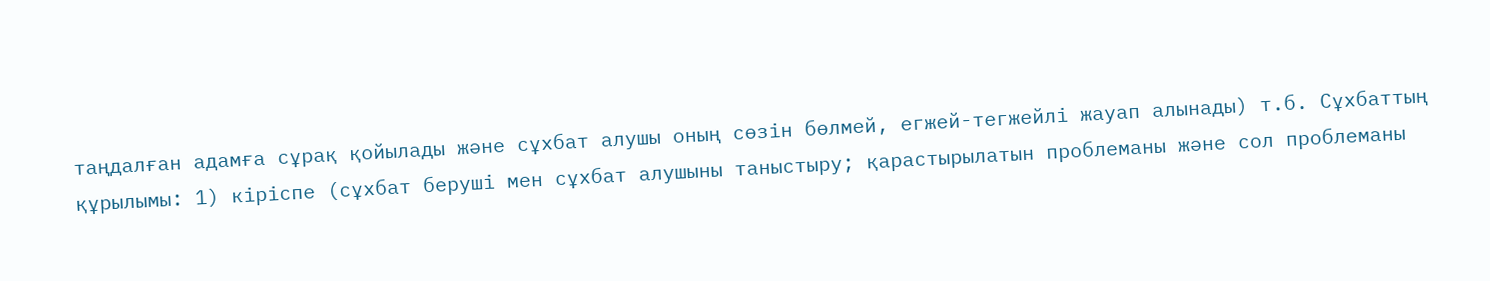таңдалған адамға сұрақ қойылады және сұхбат алушы оның сөзін бөлмей, егжей-тегжейлі жауап алынады) т.б. Сұхбаттың құрылымы: 1) кіріспе (сұхбат беруші мен сұхбат алушыны таныстыру; қарастырылатын проблеманы және сол проблеманы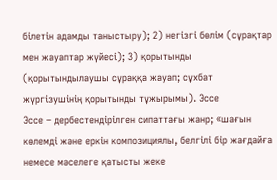білетін адамды таныстыру); 2) негізгі бөлім (сұрақтар мен жауаптар жүйесі); 3) қорытынды (қорытындылаушы сұраққа жауап; сұхбат жүргізушінің қорытынды тұжырымы). Эссе
Эссе – дербестендірілген сипаттағы жанр; «шағын көлемді және еркін композициялы, белгілі бір жағдайға немесе мәселеге қатысты жеке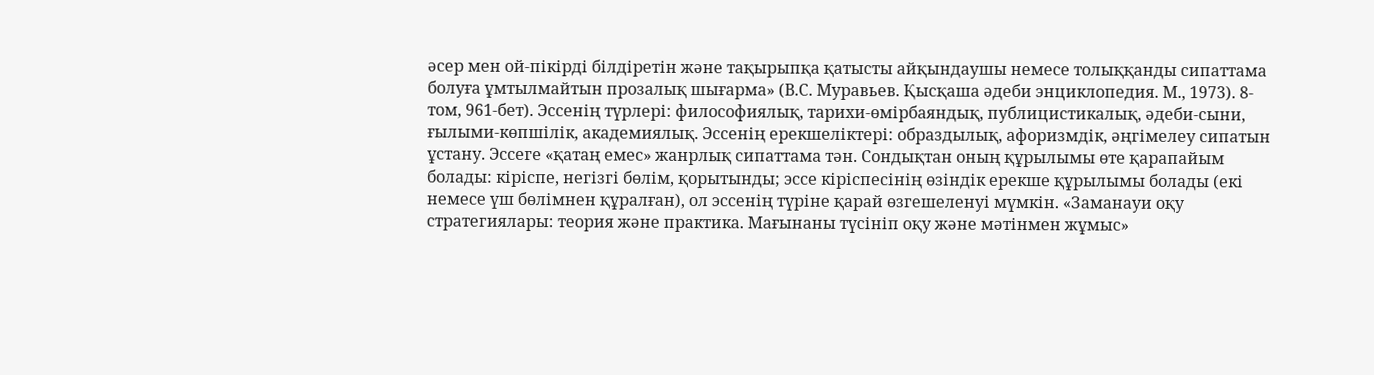әсер мен ой-пікірді білдіретін және тақырыпқа қатысты айқындаушы немесе толыққанды сипаттама болуға ұмтылмайтын прозалық шығарма» (В.С. Муравьев. Қысқаша әдеби энциклопедия. М., 1973). 8-том, 961-бет). Эссенің түрлері: философиялық, тарихи-өмірбаяндық, публицистикалық, әдеби-сыни, ғылыми-көпшілік, академиялық. Эссенің ерекшеліктері: образдылық, афоризмдік, әңгімелеу сипатын ұстану. Эссеге «қатаң емес» жанрлық сипаттама тән. Сондықтан оның құрылымы өте қарапайым болады: кіріспе, негізгі бөлім, қорытынды; эссе кіріспесінің өзіндік ерекше құрылымы болады (екі немесе үш бөлімнен құралған), ол эссенің түріне қарай өзгешеленуі мүмкін. «Заманауи оқу стратегиялары: теория және практика. Мағынаны түсініп оқу және мәтінмен жұмыс»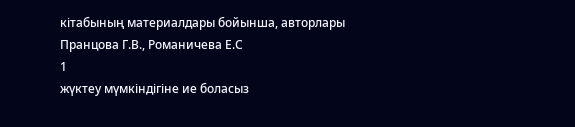кітабының материалдары бойынша, авторлары Пранцова Г.В., Романичева Е.С
1
жүктеу мүмкіндігіне ие боласыз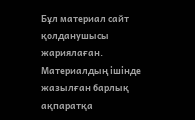Бұл материал сайт қолданушысы жариялаған. Материалдың ішінде жазылған барлық ақпаратқа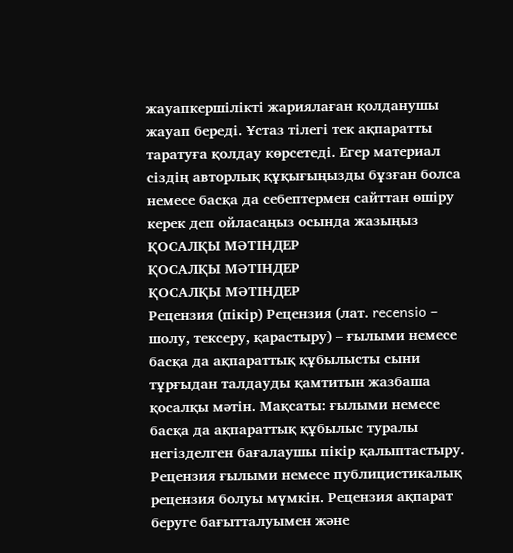жауапкершілікті жариялаған қолданушы жауап береді. Ұстаз тілегі тек ақпаратты таратуға қолдау көрсетеді. Егер материал сіздің авторлық құқығыңызды бұзған болса немесе басқа да себептермен сайттан өшіру керек деп ойласаңыз осында жазыңыз
ҚОСАЛҚЫ МӘТІНДЕР
ҚОСАЛҚЫ МӘТІНДЕР
ҚОСАЛҚЫ МӘТІНДЕР
Рецензия (пікір) Рецензия (лат. recensio – шолу, тексеру, қарастыру) – ғылыми немесе басқа да ақпараттық құбылысты сыни тұрғыдан талдауды қамтитын жазбаша қосалқы мәтін. Мақсаты: ғылыми немесе басқа да ақпараттық құбылыс туралы негізделген бағалаушы пікір қалыптастыру. Рецензия ғылыми немесе публицистикалық рецензия болуы мүмкін. Рецензия ақпарат беруге бағытталуымен және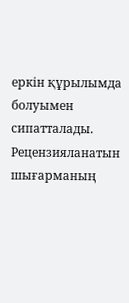еркін құрылымда болуымен сипатталады. Рецензияланатын шығарманың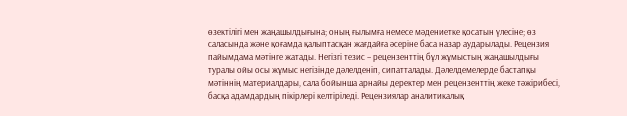өзектілігі мен жаңашылдығына; оның ғылымға немесе мәдениетке қосатын үлесіне; өз саласында және қоғамда қалыптасқан жағдайға әсеріне баса назар аударылады. Рецензия пайымдама мәтінге жатады. Негізгі тезис – рецензенттің бұл жұмыстың жаңашылдығы туралы ойы осы жұмыс негізінде дәлелденіп, сипатталады. Дәлелдемелерде бастапқы мәтіннің материалдары, сала бойынша арнайы деректер мен рецензенттің жеке тәжірибесі, басқа адамдардың пікірлері келтіріледі. Рецензиялар аналитикалық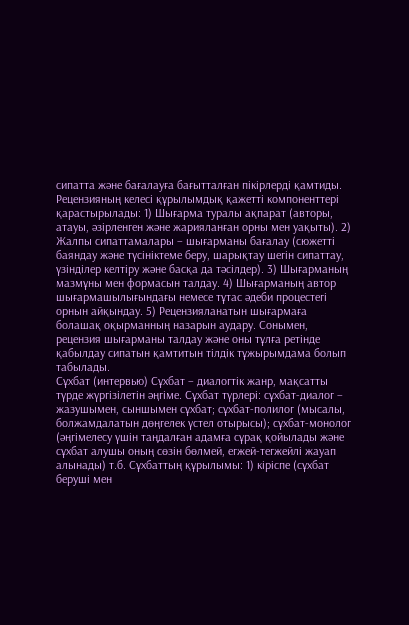сипатта және бағалауға бағытталған пікірлерді қамтиды. Рецензияның келесі құрылымдық қажетті компоненттері қарастырылады: 1) Шығарма туралы ақпарат (авторы, атауы, әзірленген және жарияланған орны мен уақыты). 2) Жалпы сипаттамалары – шығарманы бағалау (сюжетті баяндау және түсініктеме беру, шарықтау шегін сипаттау, үзінділер келтіру және басқа да тәсілдер). 3) Шығарманың мазмұны мен формасын талдау. 4) Шығарманың автор шығармашылығындағы немесе тұтас әдеби процестегі орнын айқындау. 5) Рецензияланатын шығармаға болашақ оқырманның назарын аудару. Сонымен, рецензия шығарманы талдау және оны тұлға ретінде қабылдау сипатын қамтитын тілдік тұжырымдама болып табылады.
Сұхбат (интервью) Сұхбат – диалогтік жанр, мақсатты түрде жүргізілетін әңгіме. Сұхбат түрлері: сұхбат-диалог – жазушымен, сыншымен сұхбат; сұхбат-полилог (мысалы, болжамдалатын дөңгелек үстел отырысы); сұхбат-монолог (әңгімелесу үшін таңдалған адамға сұрақ қойылады және сұхбат алушы оның сөзін бөлмей, егжей-тегжейлі жауап алынады) т.б. Сұхбаттың құрылымы: 1) кіріспе (сұхбат беруші мен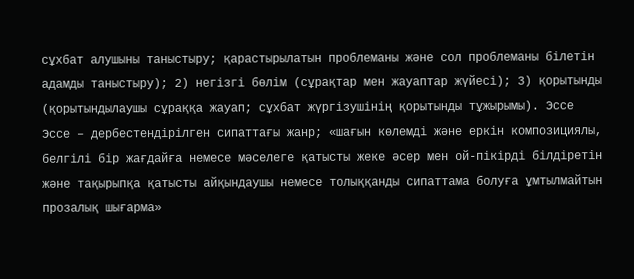сұхбат алушыны таныстыру; қарастырылатын проблеманы және сол проблеманы білетін адамды таныстыру); 2) негізгі бөлім (сұрақтар мен жауаптар жүйесі); 3) қорытынды (қорытындылаушы сұраққа жауап; сұхбат жүргізушінің қорытынды тұжырымы). Эссе
Эссе – дербестендірілген сипаттағы жанр; «шағын көлемді және еркін композициялы, белгілі бір жағдайға немесе мәселеге қатысты жеке әсер мен ой-пікірді білдіретін және тақырыпқа қатысты айқындаушы немесе толыққанды сипаттама болуға ұмтылмайтын прозалық шығарма»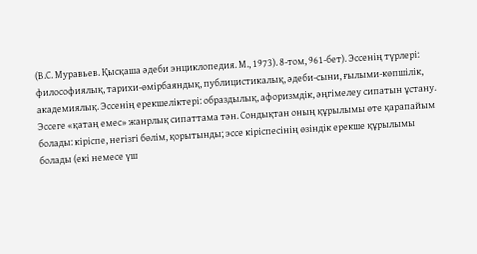(В.С. Муравьев. Қысқаша әдеби энциклопедия. М., 1973). 8-том, 961-бет). Эссенің түрлері: философиялық, тарихи-өмірбаяндық, публицистикалық, әдеби-сыни, ғылыми-көпшілік, академиялық. Эссенің ерекшеліктері: образдылық, афоризмдік, әңгімелеу сипатын ұстану. Эссеге «қатаң емес» жанрлық сипаттама тән. Сондықтан оның құрылымы өте қарапайым болады: кіріспе, негізгі бөлім, қорытынды; эссе кіріспесінің өзіндік ерекше құрылымы болады (екі немесе үш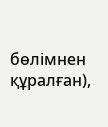бөлімнен құралған),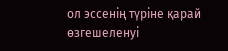ол эссенің түріне қарай өзгешеленуі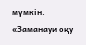мүмкін. «Заманауи оқу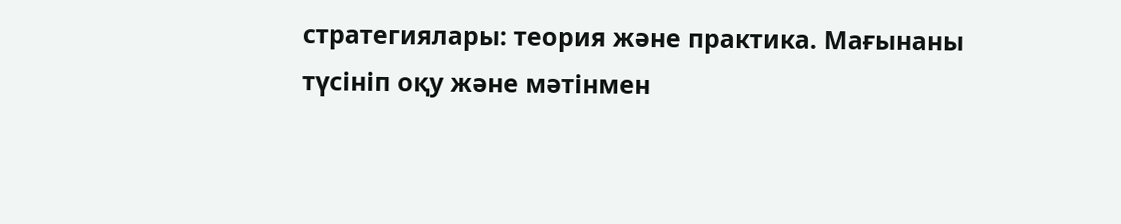стратегиялары: теория және практика. Мағынаны түсініп оқу және мәтінмен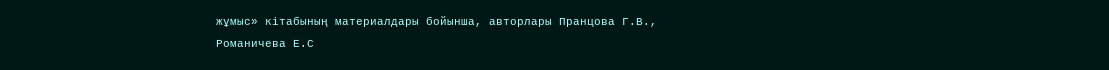жұмыс» кітабының материалдары бойынша, авторлары Пранцова Г.В., Романичева Е.С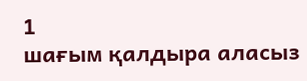1
шағым қалдыра аласыз